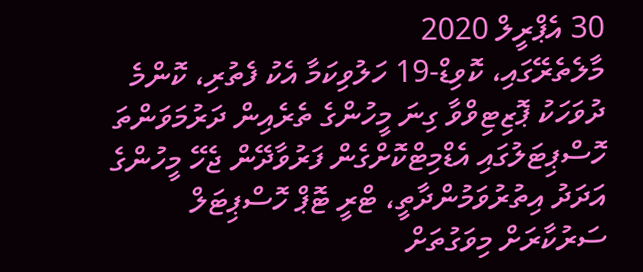30 އެޕްރީލް 2020
މާލެތެރޭގައި، ކޮވިޑް-19 ހަލުވިކަމާ އެކު ފެތުރި، ކޮންމެ ދުވަހަކު ޕޮޒިޓިވްވާ ގިނަ މީހުންގެ ތެރެއިން ދަރުމަވަންތަ ހޮސްޕިޓަލުގައި އެޑްމިޓްކޮށްގެން ފަރުވާދޭން ޖެހޭ މީހުންގެ އަދަދު އިތުރުވަމުންދާތީ، ޓްރީ ޓޮޕް ހޮސްޕިޓަލް ސަރުކާރަށް މިވަގުތަށް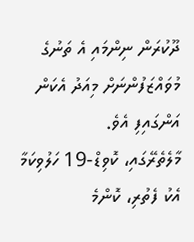ދޫކުރަން ނިންމައި އެ ތަނުގެ މުވައްޒަފުންނަށް މިއަދު އެކަން އަންގައިފި އެވެ.
މާލެތެރޭގައި، ކޮވިޑް-19 ހަލުވިކަމާ އެކު ފެތުރި، ކޮންމެ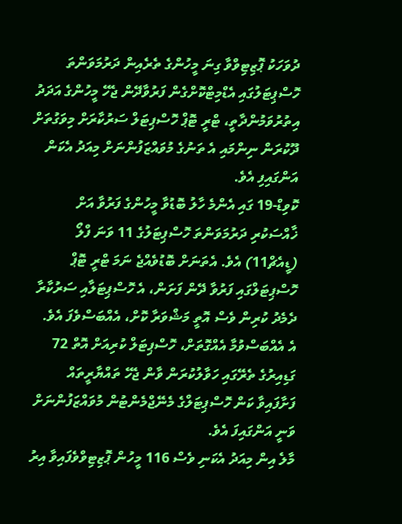ދުވަހަކު ޕޮޒިޓިވްވާ ގިނަ މީހުންގެ ތެރެއިން ދަރުމަވަންތަ ހޮސްޕިޓަލުގައި އެޑްމިޓްކޮށްގެން ފަރުވާދޭން ޖެހޭ މީހުންގެ އަދަދު އިތުރުވަމުންދާތީ، ޓްރީ ޓޮޕް ހޮސްޕިޓަލް ސަރުކާރަށް މިވަގުތަށް ދޫކުރަން ނިންމައި އެ ތަނުގެ މުވައްޒަފުންނަށް މިއަދު އެކަން އަންގައިފި އެވެ.
ކޮވިޑް-19 ގައި އެންމެ ހާލު ބޮޑުވާ މީހުންގެ ފަރުވާ އަށް ޚާއްސަކުރި ދަރުމަވަންތަ ހޮސްޕިޓަލުގެ 11 ވަނަ ފްލޯ (ޑީއެޗް11) އެވެ. އެތަނަށް ބޮޑުވެއްޖެ ނަމަ ޓްރީ ޓޮޕް ހޮސްޕިޓަލްގައި ފަރުވާ ދޭން ފަށަން، އެ ހޮސްޕިޓަލާއި ސަރުކާރާ ދެމެދު ކުރިން ވެސް އޮތީ މަޝްވަރާ ކޮށް، އެއްބަސްވެފަ އެވެ.
އެ އެއްބަސްވުމާ އެއްގޮތަށް، ހޮސްޕިޓަލް ކުރިއަށް އޮތް 72 ގަޑިއިރުގެ ތެރޭގައި ހަވާލުކުރަން ވާން ޖެހޭ ތައްޔާރީތައް ފަށާފައިވާ ކަން ހޮސްޕިޓަލްގެ މެނޭޖްމެންޓުން މުވައްޒަފުންނަށް ވަނީ އަންގައިފަ އެވެ.
މާލެ އިން މިއަދު އެކަނި ވެސް 116 މީހުން ޕޮޒިޓިވްވެފައިވާ އިރު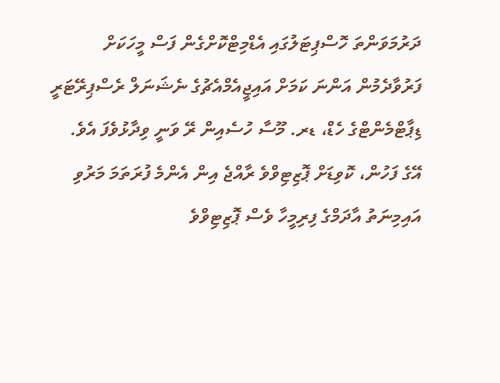ދަރުމަވަންތަ ހޮސްޕިޓަލުގައި އެޑްމިޓްކޮށްގެން ފަސް މީހަކަށް ފަރުވާދެމުން އަންނަ ކަމަށް އައިޖީއެމްއެޗުގެ ނެޝަނަލް ރެސްޕިރޭޓަރީ ޑިޕާޓްމެންޓްގެ ހެޑް، ޑރ. މޫސާ ހުސެއިން ރޭ ވަނީ ވިދާޅުވެފަ އެވެ.
އޭގެ ފަހުން، ކޮވިޑަށް ޕޮޒިޓިވްވެ ރާއްޖެ އިން އެންމެ ފުރަތަމަ މަރުވި އައިމިނަތު އާދަމްގެ ފިރިމީހާ ވެސް ޕޮޒިޓިވްވެ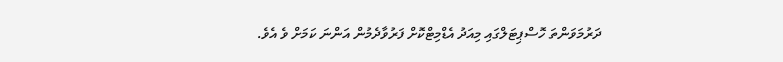ދަރުމަވަންތަ ހޮސްޕިޓަލްގައި މިއަދު އެޑްމިޓްކޮށް ފަރުވާދެމުން އަންނަ ކަމަށް ވެ އެވެ.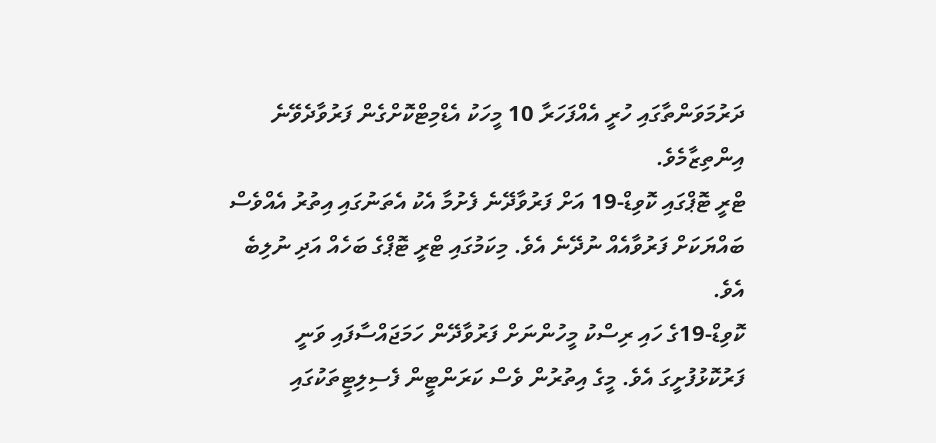ދަރުމަވަންތާގައި ހުރީ އެއްފަހަރާ 10 މީހަކު އެޑްމިޓްކޮށްގެން ފަރުވާދެވޭނެ އިންތިޒާމެވެ.
ޓްރީ ޓޮޕްގައި ކޮވިޑް-19 އަށް ފަރުވާދޭނެ ފެށުމާ އެކު އެތަނުގައި އިތުރު އެއްވެސް ބައްޔަކަށް ފަރުވާއެއް ނުދޭނެ އެވެ. މިކަމުގައި ޓްރީ ޓޮޕްގެ ބަހެއް އަދި ނުލިބެ އެވެ.
ކޮވިޑް-19ގެ ހައި ރިސްކު މީހުންނަށް ފަރުވާދޭން ހަމަޖައްސާފައި ވަނީ ފަރުކޮޅުފުށީގަ އެވެ. މީގެ އިތުރުން ވެސް ކަރަންޓީން ފެސިލިޓީތަކުގައި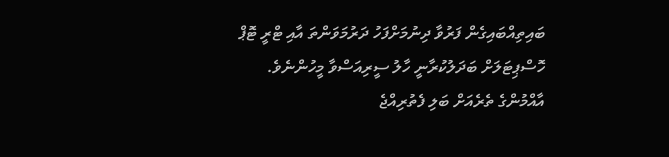ބައިތިއްބައިގެން ފަރުވާ ދިނުމަށްފަހު ދަރުމަވަންތަ އާއި ޓްރީ ޓޮޕް ހޮސްޕިޓަލަށް ބަދަލުކުރާނީ ހާލު ސީރިއަސްވާ މީހުންނެވެ.
އާއްމުންގެ ތެރެއަށް ބަލި ފެތުރިއްޖެ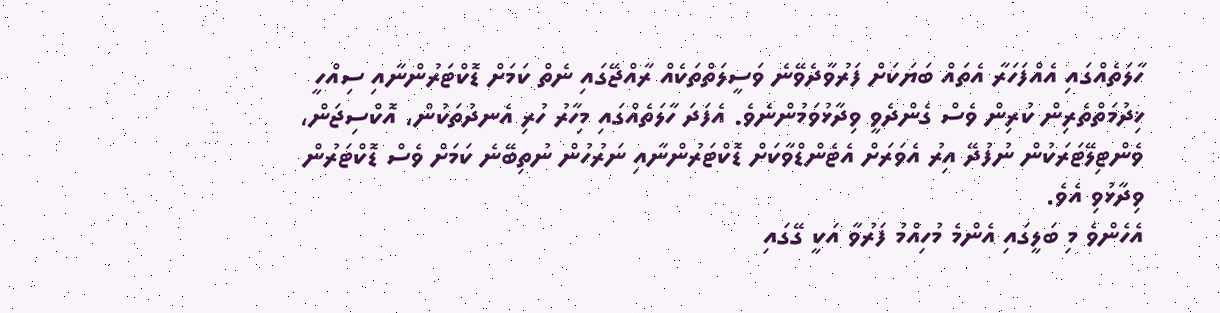ހާލަތެއްގައި އެއްފަހަރާ އެތައް ބަޔަކަށް ފަރުވާދެވޭނެ ވަސީލަތްތަކެއް ރާއްޖޭގައި ނެތް ކަމަށް ޑޮކްޓަރުންނާއި ސިއްހީ ޚިދުމަތްތެރިން ކުރިން ވެސް ގެންދެވީ ވިދާޅުވަމުންނެވެ. އެފަދަ ހާލަތެއްގައި މިހާރު ހުރި އެނދުތަކުން، އޮކްސިޖަން، ވެންޓިލޭޓަރަކުން ނުފުދޭ އިރު އެވަރަށް އެޓެންޑްވާކަށް ޑޮކްޓަރުންނާއި ނަރުހުން ނުތިބޭނެ ކަމަށް ވެސް ޑޮކްޓަރުން ވިދާޅުވި އެވެ.
އެހެންވެ މި ބަލީގައި އެންމެ މުހިއްމު ފަރުވާ އަކީ ގޭގައި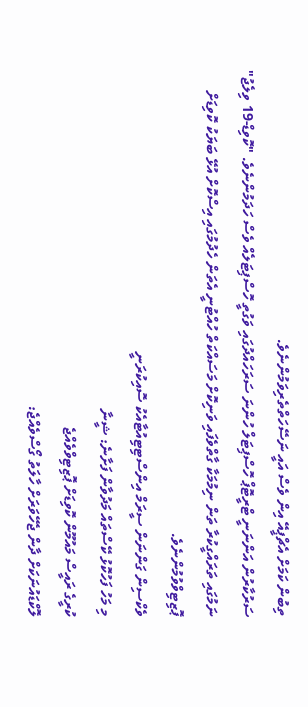ތިބުން ކަމަށް އެޗްޕީއޭ އިން ވެސް އައީ ނަސޭހަތްތެރިވަމުންނެވެ.
ސަރުކާރުން އަންނަނީ ޓްރީޓޮޕް ހޮސްޕިޓަލް ހުންނަ ސަރަހައްދުގައި ވަގުތީ ހޮސްޕިޓަލެއް ވެސް ހަދަމުންނެވެ. "ކޮވިޑް-19 ވިލެޖު" ނަމުގައި ތަރައްގީކުރާ ތަން ނިމުމަކާ ގާތްވެފައި ވަނިކޮށް މަސައްކަތް ހުއްޓުނީ އެތަން ހެދުމުގައި އިސްކޮށް އުޅޭ ބަޔަކު ކޮވިޑަށް ޕޮޒިޓިވްވުމުންނެވެ.
ވެކްސިން ގަންނަން ސީރަމް އިންސްޓިޓިއުޓާއެކު ސޮއިކުރަނީ
މި މަހު ފަހުކޮޅު ކޭސްތައް މަދުވާން ފަށާނެ: ޝީނާ
ކުރީގެ ރައީސް މައުމޫން ކޮވިޑަށް ޕޮޒިޓިވްވެއްޖެ
ލޮކްޑައުނަކަށް ދާން ޖެހޭވަރަށް ހާލަތު ގޯސްވެއްޖެ: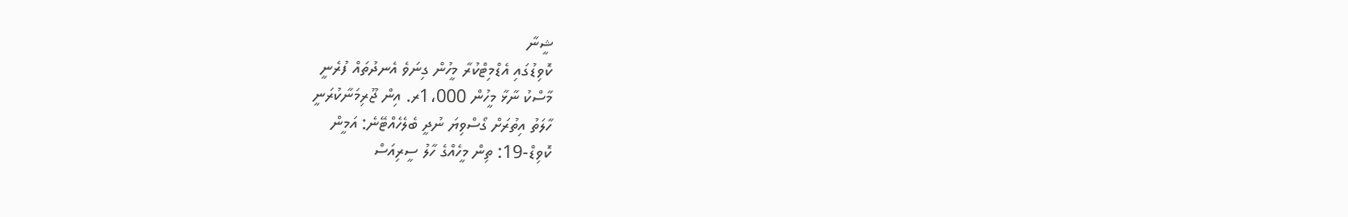ޝީނާ
ކޮވިޑުގައި އެޑްމިޓްކުރާ މީހުން ގިނަވެ އެނދުތައް ފުރެނީ
މާސްކު ނާޅާ މީހުން 1،000ރ. އިން ޖޫރިމަނާކުރަނީ
ހާލަތު އިތުރަށް ގޯސްވިޔަ ނުދީ ބެލެހެއްޓޭނެ: އަމީން
ކޮވިޑް-19: ތިން މީހެއްގެ ހާލު ސީރިއަސް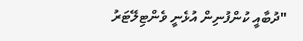"ދުބާއީ ކުންފުނިން އުޅެނީ ވެންޓިލޭޓަރު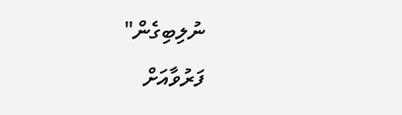ނުލިބިގެން"
ފަރުވާއަށް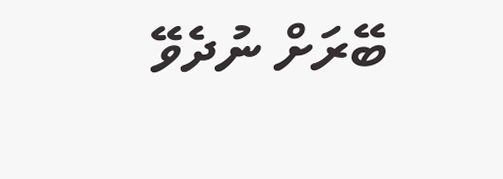ބޭރަށް ނުދެވޭ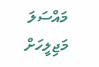މައްސަލަ މަޖިލީހަށް